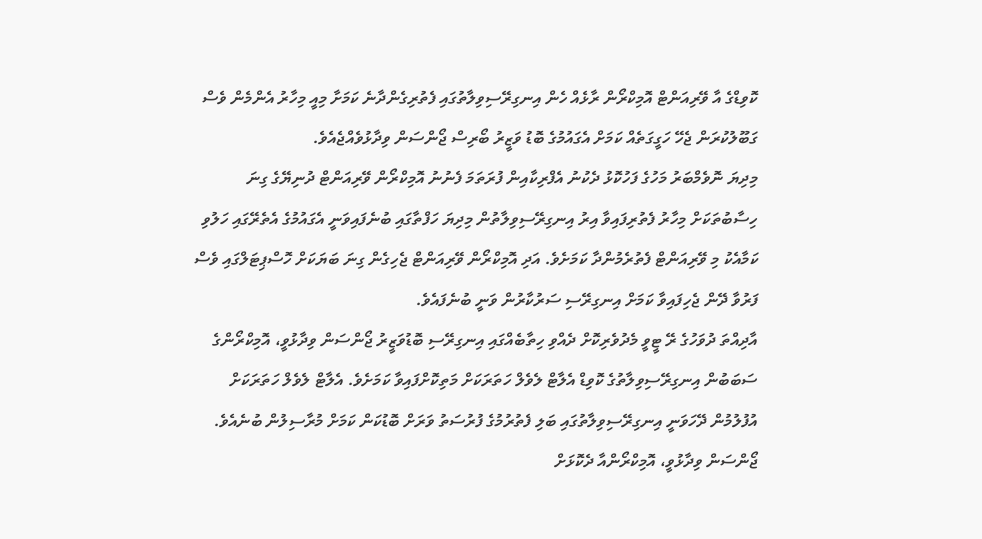ކޮވިޑްގެ އާ ވޭރިއަންޓް އޮމިކްރޯން ރާޅެއް ހެން އިނގިރޭސިވިލާތުގައި ފެތުރިގެންދާނެ ކަމަށާ މިއީ މިހާރު އެންމެން ވެސް ގަބޫލުކުރަން ޖެހޭ ހަގީގަތެއް ކަމަށް އެގައުމުގެ ބޮޑު ވަޒީރު ބޯރިސް ޖޯންސަން ވިދާޅުވެއްޖެއެވެ.
މިދިޔަ ނޮވެމްބަރު މަހުގެ ފަހުކޮޅު ދެކުނު އެފްރިކާއިން ފުރަތަމަ ފެނުނު އޮމިކްރޯން ވޭރިއަންޓް ދުނިޔޭގެ ގިނަ ހިސާބުތަކަށް މިހާރު ފެތުރިފައިވާ އިރު އިނގިރޭސިވިލާތުން މިދިޔަ ހަފްތާގައި ބުނެފައިވަނީ އެގައުމުގެ އެތެރޭގައި ހަލުވި ކަމާއެކު މި ވޭރިއަންޓް ފެތުރެމުންދާ ކަމަށެވެ. އަދި އޮމިކްރޯން ވޭރިއަންޓް ޖެހިގެން ގިނަ ބަޔަކަށް ހޮސްޕިޓަލްގައި ވެސް ފަރުވާ ދޭން ޖެހިފައިވާ ކަމަށް އިނގިރޭސި ސަރުކާރުން ވަނީ ބުނެފައެވެ.
އާދިއްތަ ދުވަހުގެ ރޭ ޓީވީ މެދުވެރިކޮށް ދެއްވި ހިތާބެއްގައި އިނގިރޭސި ބޮޑުވަޒީރު ޖޯންސަން ވިދާޅުވީ، އޮމިކްރޯންގެ ސަބަބުން އިނގިރޭސިވިލާތުގެ ކޮވިޑް އެލާޓް ލެވެލް ހަތަރަކަށް މަތިކޮށްފައިވާ ކަމަށެވެ. އެލާޓް ލެވެލް ހަތަރަކަށް އުފުލުމުން ދޭހަވަނީ އިނގިރޭސިވިލާތުގައި ބަލި ފެތުރުމުގެ ފުރުސަތު ވަރަށް ބޮޑުކަން ކަމަށް މުރާސިލުން ބުނެއެވެ.
ޖޯންސަން ވިދާޅުވީ، އޮމިކްރޯންއާ ދެކޮޅަށް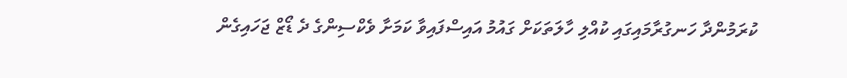ކުރަމުންދާ ހަނގުރާމައިގައި ކުއްލި ހާލަތަކަށް ގައުމު އައިސްފައިވާ ކަމަށާ ވެކްސިންގެ ދެ ޑޯޒް ޖަހައިގެން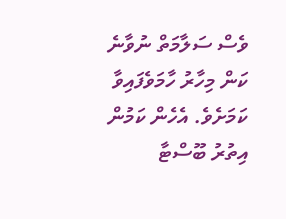ވެސް ސަލާމަތް ނުވާނެ ކަން މިހާރު ހާމަވެފައިވާ ކަމަށެވެ. އެހެން ކަމުން އިތުރު ބޫސްޓާ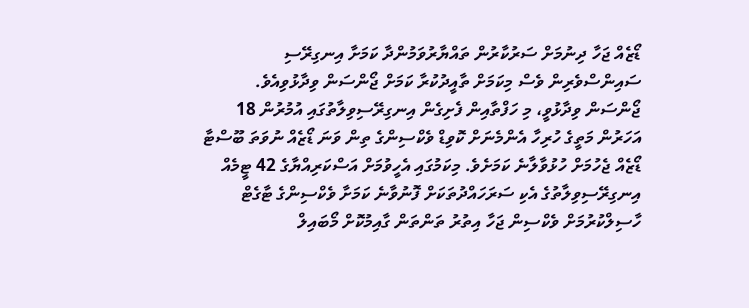ޑޯޒެއް ޖަހާ ދިނުމަށް ސަރުކާރުން ތައްޔާރުވަމުންދާ ކަމަށާ އިނގިރޭސި ސައިންސްވެރިން ވެސް މިކަމަށް ތާއީދުކުރާ ކަމަށް ޖޯންސަން ވިދާޅުވިއެވެ.
ޖޯންސަން ވިދާޅުވީ، މި ހަފްތާއިން ފެށިގެން އިނގިރޭސިވިލާތުގައި އުމުރުން 18 އަހަރުން މަތީގެ ހުރިހާ އެންމެނަށް ކޮވިޑް ވެކްސިންގެ ތިން ވަނަ ޑޯޒެއް ނުވަތަ ބޫސްޓާ ޑޯޒެއް ޖެހުމަށް ހުޅުވާލާނެ ކަމަށެވެ. މިކަމުގައި އެހީވުމަށް އަސްކަރިއްޔާގެ 42 ޓީމެއް އިނގިރޭސިވިލާތުގެ އެކި ސަރަހައްދުތަކަށް ފޮނުވާނެ ކަމަށާ ވެކްސިންގެ ޓާގެޓް ހާސިލްކުރުމަށް ވެކްސިން ޖަހާ އިތުރު ތަންތަން ގާއިމުކޮށް މޯބައިލް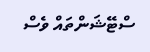ސްޓޭޝަންތައް ވެސް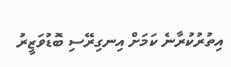އިތުރުކުރާނެ ކަމަށް އިނގިރޭސި ބޮޑުވަޒީރު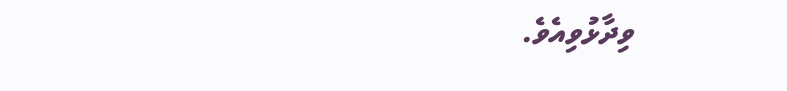ވިދާޅުވިއެވެ.